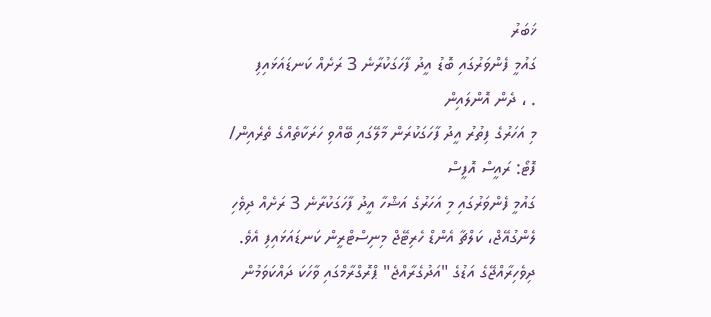ޚަބަރު
ގައުމީ ފެންވަރުގައި ބޮޑު އީދު ފާހަގަކުރާނެ 3 ރަށެއް ކަނޑައަޅައިފި
. ، ދެން އޮންލައިން
މި އަހަރުގެ ފިތުރު އީދު ފާހަގަކުރަން މާލޭގައި ބޭއްވި ހަރަކާތެއްގެ ތެރެއިން/ ފޮޓޯ: ރައީސް އޮފީސް
ގައުމީ ފެންވަރުގައި މި އަހަރުގެ އަޝްހާ އީދު ފާހަގަކުރާނެ 3 ރަށެއް ދިވެހި ލެންގުއޭޖް، ކަލްޗާ އެންޑް ހެރިޓޭޖް މިނިސްޓްރީން ކަނޑައަޅައިފި އެވެ.
ދިވެހިރާއްޖޭގެ އަޑުގެ "އަދުގެރާއްޖެ" ޕްރޮގްރާމްގައި ވާހަކަ ދައްކަވަމުން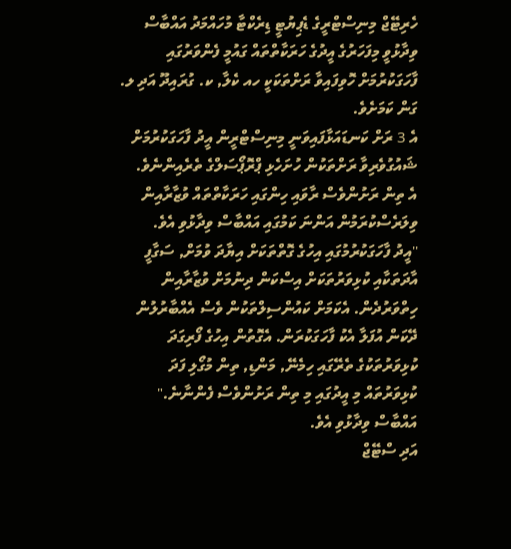ހެރިޓޭޖް މިނިސްޓްރީގެ ޑެޕިޔުޓީ ޑިރެކްޓާ މުހައްމަދު އައްބާސް ވިދާޅުވީ މިފަހަރުގެ އީދުގެ ހަރަކާތްތައް ގައުމީ ފެންވަރުގައި ފާހަގަކުރުމަށް ހޮވިފައިވާ ރަށްތަކަކީ ހއ ކެލާ, ކ. ގުރައިދޫ އަދި ލ. ގަން ކަމަށެވެ.
އެ 3 ރަށް ކަނޑައަޅާފައިވަނީ މިނިސްޓްރީން އީދު ފާހަގަކުރުމަށް ޝައުގުވެރިވާ ރަށްތަކުން ހުށަހެޅި ޕްރޮޕޯސަލްގެ ތެރެއިންނެވެ.
އެ ތިން ރަށުންވެސް ރާވައި ހިންގައި ހަރަކާތްތައް ވުޒާރާއިން ވިލަރެސްކުރަމުން އަންނަ ކަމުގައި އައްބާސް ވިދާޅުވި އެވެ.
''އީދު ފާހަގަކުރުމުގައި އިހުގެ ގޮތްތަކަށް އިޔާދަ ވުމަށް, ސަގާފީ އާދަތަކާއި ކުޅިވަރުތަކަށް އިސްކަން ދިނުމަށް ވުޒާރާއިން ހިތްވަރުދެން. އެކަމަށް ކައުންސިލްތަކުން ވެސް އެއްބާރުލުން ދޭކަން އުފަލާ އެކު ފާހަގަކުރަން. އެގޮތުން އިހުގެ ފޯރިގަދަ ކުޅިވަރުތަކުގެ ތެރޭގައި ހިމެނޭ, މަންޑި, ތިން މުގޯލި ފަދަ ކުޅިވަރުތައް މި އީދުގައި މި ތިން ރަށުންވެސް ފެންނާނެ." އައްބާސް ވިދާޅުވި އެވެ.
އަދި ސްޓޭޖް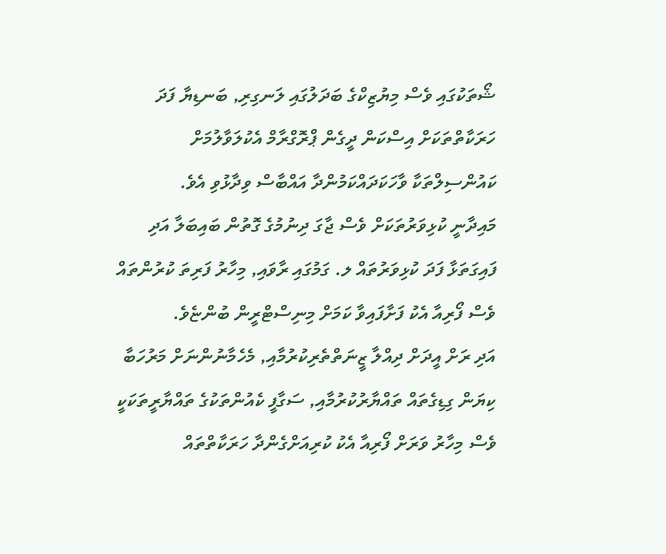ޝޯތަކުގައި ވެސް މިޔުޒިކްގެ ބަދަލުގައި ލަނގިރި, ބަނޑިޔާ ފަދަ ހަރަކާތްތަކަށް އިސްކަން ދީގެން ޕްރޮގްރާމް އެކުލަވާލުމަށް ކައުންސިލްތަކާ ވާހަކަދައްކަމުންދާ އައްބާސް ވިދާޅުވި އެވެ.
މައިދާނީ ކުޅިވަރުތަކަށް ވެސް ޖާގަ ދިނުމުގެ ގޮތުން ބައިބަލާ އަދި ފައިގަތަޅާ ފަދަ ކުޅިވަރުތައް ލ. ގަމުގައި ރާވައި, މިހާރު ފަރިތަ ކުރުންތައް ވެސް ފޯރިއާ އެކު ފަށާފައިވާ ކަމަށް މިނިސްޓްރީން ބުންޏެވެ.
އަދި ރަށް އީދަށް ދިއްލާ ޒީނަތްތެރިކުރުމާއި, މެހެމާނުންނަށް މަރުހަބާ ކިޔަން ގިޑިގެތައް ތައްޔާރުކުރުމާއި, ސަގާފީ ކެއުންތަކުގެ ތައްޔާރީތަކަކީ ވެސް މިހާރު ވަރަށް ފޯރިއާ އެކު ކުރިއަށްގެންދާ ހަރަކާތްތައް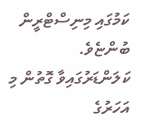ކަމުގައި މިނިސްޓްރީން ބުންޏެވެ.
ކަލަންޑަރުގައިވާ ގޮތުން މި އަހަރުގެ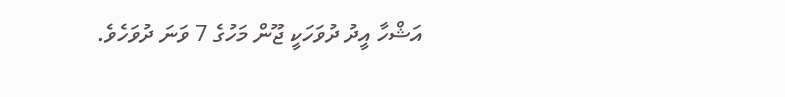އަޝްހާ އީދު ދުވަހަކީ ޖޫން މަހުގެ 7 ވަނަ ދުވަހެވެ.